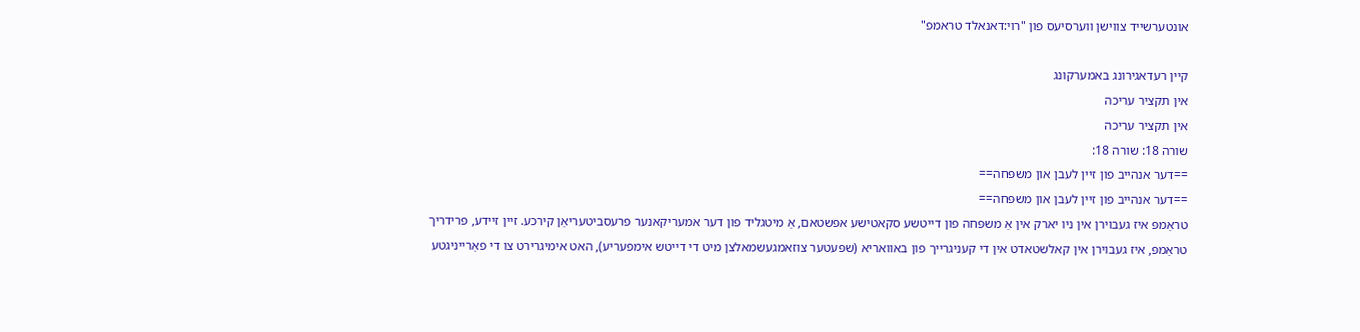אונטערשייד צווישן ווערסיעס פון "רוי:דאנאלד טראמפ"

קיין רעדאגירונג באמערקונג
אין תקציר עריכה
אין תקציר עריכה
שורה 18: שורה 18:
==דער אנהייב פון זיין לעבן און משפּחה==
==דער אנהייב פון זיין לעבן און משפּחה==
טראַמפּ איז געבוירן אין ניו יארק אין אַ משפּחה פון דייטשע סקאטישע אפּשטאם, אַ מיטגליד פון דער אמעריקאנער פּרעסביטעריאַן קירכע. זיין זיידע, פרידריך טראַמפּ, איז געבוירן אין קאלשטאדט אין די קעניגרייך פון באוואריא (שפּעטער צוזאמגעשמאלצן מיט די דייטש אימפעריע), האט אימיגרירט צו די פאַרייניגטע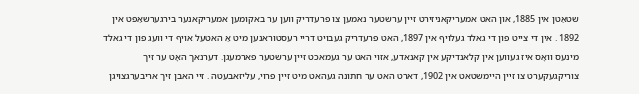שטאַטן אין 1885, און האט אמעריקאניזירט זיין ערשטער נאמען צו פרעדריק ווען ער באקומען אמעריקאנער בירגערשאַפט אין 1892 . אין די צייט פון די גאלד געלויף אין 1897, האט פרעדריק געבויט דריי רעסטוראנען מיט אַ האטעל אויף די וועג פון די גאלד מינעס וואָס איז געווען אין קלאנדיקע אין קאנאדע, אזוי האט ער געמאכט זיין ערשטער פארמעגן. דערנאך האָט ער זיך צוריקגעקערט צו זײן היימשטאט אין 1902, דארט האט ער חתונה געהאט מיט זיין פרוי, עליזאבעטה . זיי האבן זיך אריבערגצויגן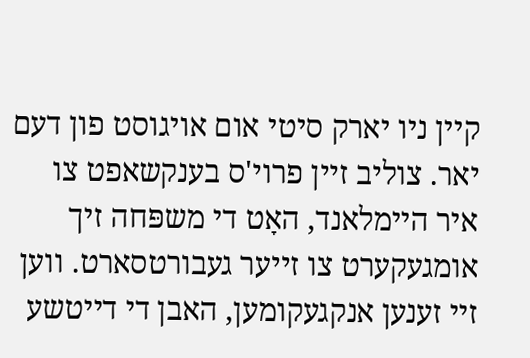קיין ניו יארק סיטי אום אויגוסט פון דעם יאר. צוליב זיין פרוי'ס בענקשאפט צו איר היימלאנד, האָט די משפּחה זיך אומגעקערט צו זייער געבורטסארט. ווען זיי זענען אנקגעקומען, האבן די דייטשע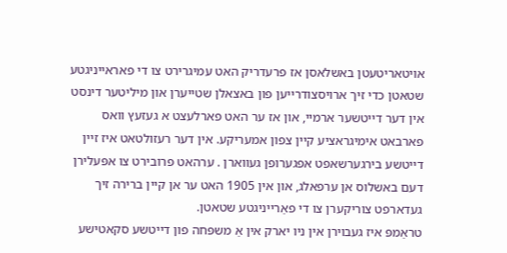אויטאריטעטן באשלאסן אז פרעדריק האט עמיגרירט צו די פאראייניגטע שטאטן כדי זיך ארויסצודרייען פון באצאלן שטייערן און מיליטער דינסט אין דער דייטשער ארמיי, און אז ער האט פארלעצט א געזעץ וואס פארבאט אימיגראציע קיין צפון אמעריקע. אין דער רעזולטאט איז זײן דײטשע בירגערשאפט אפגערופן געװארן . ערהאט פרובירט צו אפּעלירן דעם באשלוס אן ערפאלג, און אין 1905 האט ער אן קיין ברירה זיך געדארפט צוריקערן צו די פאַרייניגטע שטאטן.
טראַמפּ איז געבוירן אין ניו יארק אין אַ משפּחה פון דייטשע סקאטישע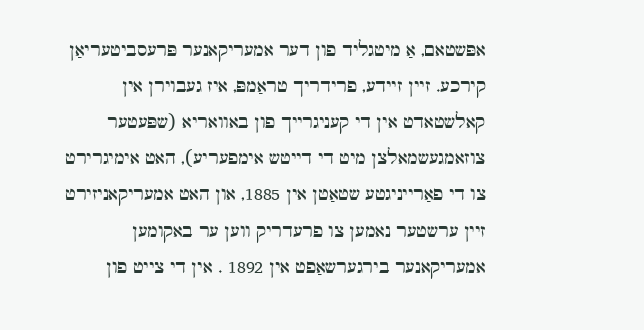אפּשטאם, אַ מיטגליד פון דער אמעריקאנער פּרעסביטעריאַן קירכע. זיין זיידע, פרידריך טראַמפּ, איז געבוירן אין קאלשטאדט אין די קעניגרייך פון באוואריא (שפּעטער צוזאמגעשמאלצן מיט די דייטש אימפעריע), האט אימיגרירט צו די פאַרייניגטע שטאַטן אין 1885, און האט אמעריקאניזירט זיין ערשטער נאמען צו פרעדריק ווען ער באקומען אמעריקאנער בירגערשאַפט אין 1892 . אין די צייט פון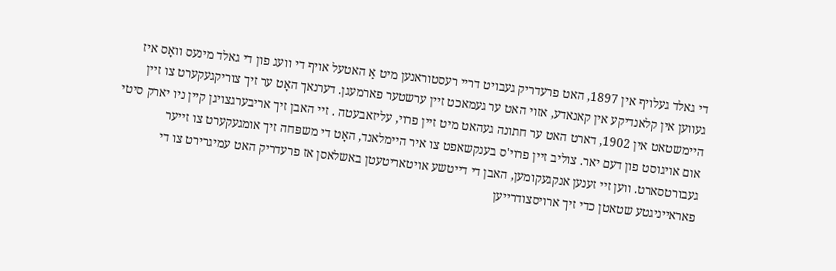די גאלד געלויף אין 1897, האט פרעדריק געבויט דריי רעסטוראנען מיט אַ האטעל אויף די וועג פון די גאלד מינעס וואָס איז געווען אין קלאנדיקע אין קאנאדע, אזוי האט ער געמאכט זיין ערשטער פארמעגן. דערנאך האָט ער זיך צוריקגעקערט צו זײן היימשטאט אין 1902, דארט האט ער חתונה געהאט מיט זיין פרוי, עליזאבעטה . זיי האבן זיך אריבערגצויגן קיין ניו יארק סיטי אום אויגוסט פון דעם יאר. צוליב זיין פרוי'ס בענקשאפט צו איר היימלאנד, האָט די משפּחה זיך אומגעקערט צו זייער געבורטסארט. ווען זיי זענען אנקגעקומען, האבן די דייטשע אויטאריטעטן באשלאסן אז פרעדריק האט עמיגרירט צו די פאראייניגטע שטאטן כדי זיך ארויסצודרייען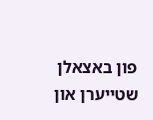פון באצאלן שטייערן און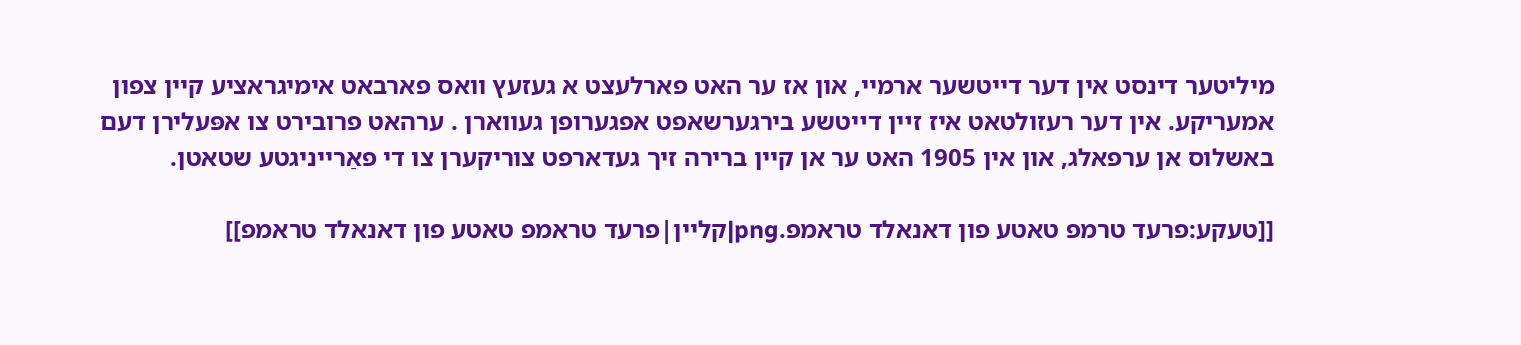מיליטער דינסט אין דער דייטשער ארמיי, און אז ער האט פארלעצט א געזעץ וואס פארבאט אימיגראציע קיין צפון אמעריקע. אין דער רעזולטאט איז זײן דײטשע בירגערשאפט אפגערופן געװארן . ערהאט פרובירט צו אפּעלירן דעם באשלוס אן ערפאלג, און אין 1905 האט ער אן קיין ברירה זיך געדארפט צוריקערן צו די פאַרייניגטע שטאטן.

[[טעקע:פרעד טרמפ טאטע פון דאנאלד טראמפ.png|קליין|פרעד טראמפ טאטע פון דאנאלד טראמפ]]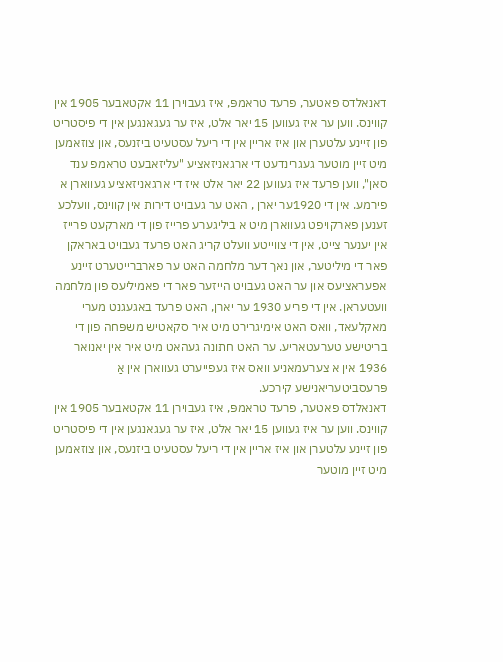דאנאלדס פאטער, פרעד טראמפּ, איז געבוירן 11 אקטאבער 1905 אין קווינס. ווען ער איז געווען 15 יאר אלט, איז ער געגאנגען אין די פיסטריט פון זיינע עלטערן און איז אריין אין די ריעל עסטעיט ביזנעס, און צוזאמען מיט זיין מוטער געגרינדעט די ארגאניזאציע "עליזאבעט טראמפ ענד סאן", ווען פרעד איז געווען 22 יאר אלט איז די ארגאניזאציע געווארן א פירמע. אין די 1920ער יארן , האט ער געבויט דירות אין קווינס, וועלכע זענען פארקויפט געווארן מיט א ביליגערע פרייז פון די מארקעט פרייז אין יענער צייט, אין די צווייטע וועלט קריג האט פרעד געבויט באראקן פאר די מיליטער, און נאך דער מלחמה האט ער פארברייטערט זיינע אפעראציעס און ער האט געבויט הייזער פאר די פאמיליעס פון מלחמה וועטעראן. אין די פריע 1930 ער יארן, האט פרעד באגעגנט מערי מאקלעאד, וואס האט אימיגרירט מיט איר סקאטיש משפּחה פון די בריטישע טערעטאריע. ער האט חתונה געהאט מיט איר אין יאנואר 1936 אין א צערעמאניע וואס איז געפייערט געווארן אין אַ פּרעסביטעריאנישע קירכע.
דאנאלדס פאטער, פרעד טראמפּ, איז געבוירן 11 אקטאבער 1905 אין קווינס. ווען ער איז געווען 15 יאר אלט, איז ער געגאנגען אין די פיסטריט פון זיינע עלטערן און איז אריין אין די ריעל עסטעיט ביזנעס, און צוזאמען מיט זיין מוטער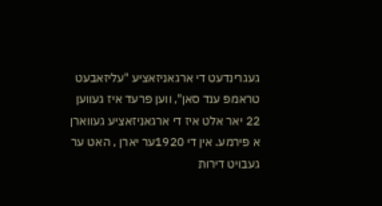געגרינדעט די ארגאניזאציע "עליזאבעט טראמפ ענד סאן", ווען פרעד איז געווען 22 יאר אלט איז די ארגאניזאציע געווארן א פירמע. אין די 1920ער יארן , האט ער געבויט דירות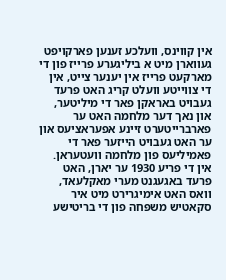אין קווינס, וועלכע זענען פארקויפט געווארן מיט א ביליגערע פרייז פון די מארקעט פרייז אין יענער צייט, אין די צווייטע וועלט קריג האט פרעד געבויט באראקן פאר די מיליטער, און נאך דער מלחמה האט ער פארברייטערט זיינע אפעראציעס און ער האט געבויט הייזער פאר די פאמיליעס פון מלחמה וועטעראן. אין די פריע 1930 ער יארן, האט פרעד באגעגנט מערי מאקלעאד, וואס האט אימיגרירט מיט איר סקאטיש משפּחה פון די בריטישע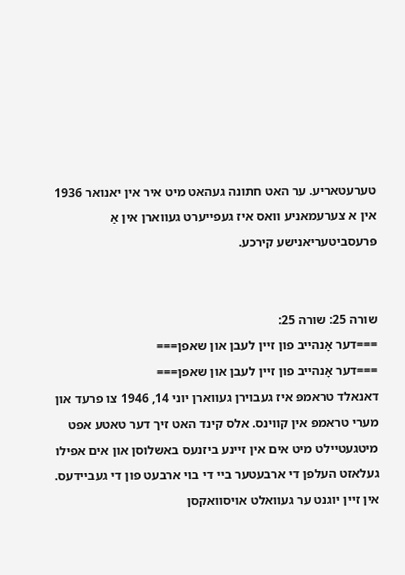טערעטאריע. ער האט חתונה געהאט מיט איר אין יאנואר 1936 אין א צערעמאניע וואס איז געפייערט געווארן אין אַ פּרעסביטעריאנישע קירכע.


שורה 25: שורה 25:
===דער אָנהייב פון זיין לעבן און שאפן===
===דער אָנהייב פון זיין לעבן און שאפן===
דאנאלד טראמפּ איז געבוירן געווארן יוני 14, 1946 צו פרעד און מערי טראמפּ אין קווינס. אלס קינד האט זיך דער טאטע אפט מיטגעטיילט מיט אים אין זיינע ביזנעס באשלוסן און אים אפילו געלאזט העלפן די ארבעטער ביי די בוי ארבעט פון די געביידעס. אין זיין יוגנט ער געוואלט אויסוואקסן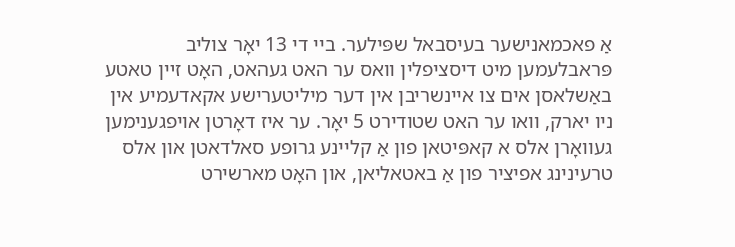אַ פאכמאנישער בעיסבאל שפּילער. ביי די 13 יאָר צוליב פּראבלעמען מיט דיסציפלין וואס ער האט געהאט, האָט זײן טאטע באַשלאסן אים צו איינשריבן אין דער מיליטערישע אקאדעמיע אין ניו יארק, וואו ער האט שטודירט 5 יאָר. ער איז דאָרטן אויפגענימען געוואָרן אלס א קאפּיטאן פון אַ קליינע גרופע סאלדאטן און אלס טרעינינג אפיציר פון אַ באטאליאן, און האָט מארשירט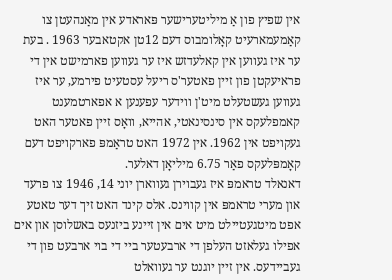אין שפיץ פון אַ מיליטערישער פּאראדע אין מאַנהעטן צו קאַמעמארעיט קאָלומבוס דעם 12טן אקטאבער 1963 . בעת ער איז געווען אין קאלעדזש איז ער געווען פארמישט אין די פראיעקטן פון זיין פאטער'ס ריעל עסטעיט פירמע, ער איז געווען געשטעלט מיט'ן ווידער עפענען א אפארטמענט קאמפלעקס אין סינסינאטי, אהייא, וואָס זיין פאטער האט געקויפט אין 1962. אין 1972 האט טראַמפּ פארקויפט דעם קאָמפּלעקס פאַר 6.75 מיליאָן דאלער.
דאנאלד טראמפּ איז געבוירן געווארן יוני 14, 1946 צו פרעד און מערי טראמפּ אין קווינס. אלס קינד האט זיך דער טאטע אפט מיטגעטיילט מיט אים אין זיינע ביזנעס באשלוסן און אים אפילו געלאזט העלפן די ארבעטער ביי די בוי ארבעט פון די געביידעס. אין זיין יוגנט ער געוואלט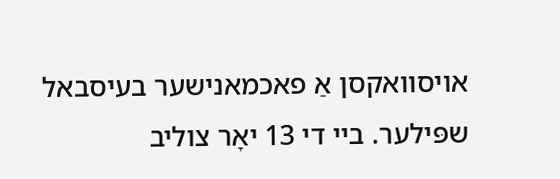אויסוואקסן אַ פאכמאנישער בעיסבאל שפּילער. ביי די 13 יאָר צוליב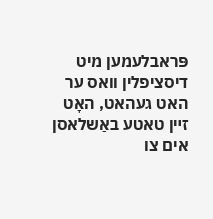פּראבלעמען מיט דיסציפלין וואס ער האט געהאט, האָט זײן טאטע באַשלאסן אים צו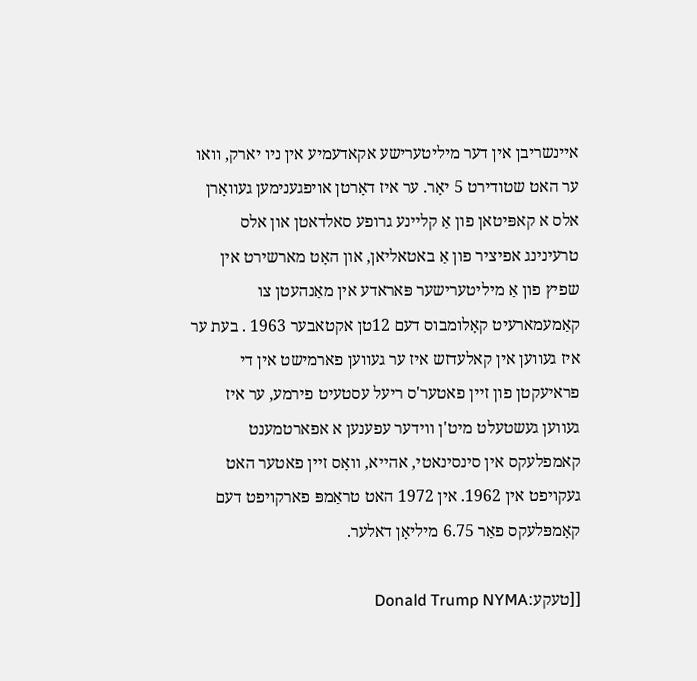איינשריבן אין דער מיליטערישע אקאדעמיע אין ניו יארק, וואו ער האט שטודירט 5 יאָר. ער איז דאָרטן אויפגענימען געוואָרן אלס א קאפּיטאן פון אַ קליינע גרופע סאלדאטן און אלס טרעינינג אפיציר פון אַ באטאליאן, און האָט מארשירט אין שפיץ פון אַ מיליטערישער פּאראדע אין מאַנהעטן צו קאַמעמארעיט קאָלומבוס דעם 12טן אקטאבער 1963 . בעת ער איז געווען אין קאלעדזש איז ער געווען פארמישט אין די פראיעקטן פון זיין פאטער'ס ריעל עסטעיט פירמע, ער איז געווען געשטעלט מיט'ן ווידער עפענען א אפארטמענט קאמפלעקס אין סינסינאטי, אהייא, וואָס זיין פאטער האט געקויפט אין 1962. אין 1972 האט טראַמפּ פארקויפט דעם קאָמפּלעקס פאַר 6.75 מיליאָן דאלער.

[[טעקע:Donald Trump NYMA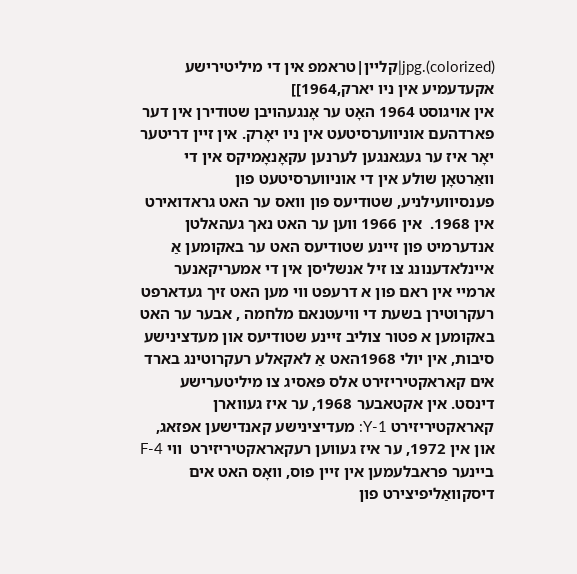(colorized).jpg|קליין|טראמפ אין די מיליטירישע אקעדעמיע אין ניו יארק,1964]]
אין אויגוסט 1964 האָט ער אָנגעהויבן שטודירן אין דער פארדהעם אוניווערסיטעט אין ניו יאָרק. אין זיין דריטער יאָר איז ער געגאנגען לערנען עקאָנאָמיקס אין די וואַרטאָן שולע אין די אוניווערסיטעט פון פענסיוועילניע, שטודיעס פון וואס ער האט גראדואירט אין 1968.  אין 1966 ווען ער האט נאך געהאלטן אנדערמיט פון זיינע שטודיעס האט ער באקומען אַ איינלאדענונג צו זיל אנשליסן אין די אמעריקאנער ארמיי אין ראם פון א דרעפט ווי מען האט זיך געדארפט רעקרוטירן בשעת די וויעטנאם מלחמה , אבער ער האט באקומען א פטור צוליב זיינע שטודיעס און מעדצינישע סיבות, אין יולי 1968האט אַ לאקאלע רעקרוטינג בארד אים קאראקטיריזירט אלס פּאסיג צו מיליטערישע דינסט. אין אקטאבער 1968, ער איז געווארן קאראקטיריזירט 1-Y: מעדיצינישע קאנדישען אפזאג, און אין 1972, ער איז געווען רעקאראקטיריזירט  ווי 4-F ביינער פראבלעמען אין זיין פוס, וואָס האט אים דיסקוואַליפיצירט פון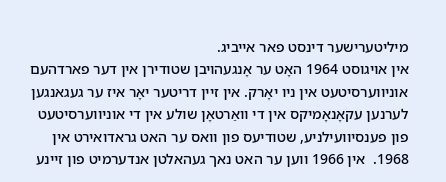מיליטערישער דינסט פאר אייביג.
אין אויגוסט 1964 האָט ער אָנגעהויבן שטודירן אין דער פארדהעם אוניווערסיטעט אין ניו יאָרק. אין זיין דריטער יאָר איז ער געגאנגען לערנען עקאָנאָמיקס אין די וואַרטאָן שולע אין די אוניווערסיטעט פון פענסיוועילניע, שטודיעס פון וואס ער האט גראדואירט אין 1968.  אין 1966 ווען ער האט נאך געהאלטן אנדערמיט פון זיינע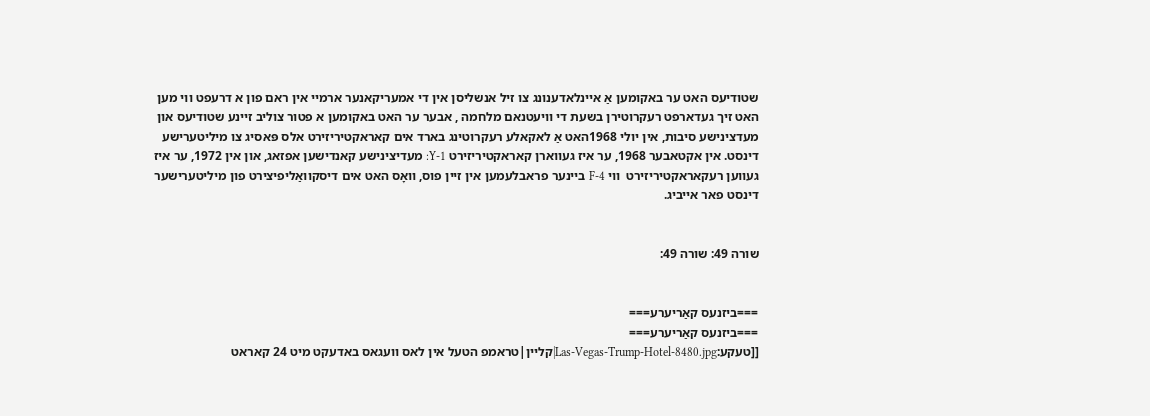שטודיעס האט ער באקומען אַ איינלאדענונג צו זיל אנשליסן אין די אמעריקאנער ארמיי אין ראם פון א דרעפט ווי מען האט זיך געדארפט רעקרוטירן בשעת די וויעטנאם מלחמה , אבער ער האט באקומען א פטור צוליב זיינע שטודיעס און מעדצינישע סיבות, אין יולי 1968האט אַ לאקאלע רעקרוטינג בארד אים קאראקטיריזירט אלס פּאסיג צו מיליטערישע דינסט. אין אקטאבער 1968, ער איז געווארן קאראקטיריזירט 1-Y: מעדיצינישע קאנדישען אפזאג, און אין 1972, ער איז געווען רעקאראקטיריזירט  ווי 4-F ביינער פראבלעמען אין זיין פוס, וואָס האט אים דיסקוואַליפיצירט פון מיליטערישער דינסט פאר אייביג.


שורה 49: שורה 49:


===ביזנעס קאַריערע===
===ביזנעס קאַריערע===
[[טעקע:Las-Vegas-Trump-Hotel-8480.jpg|קליין|טראמפ הטעל אין לאס וועגאס באדעקט מיט 24 קאראט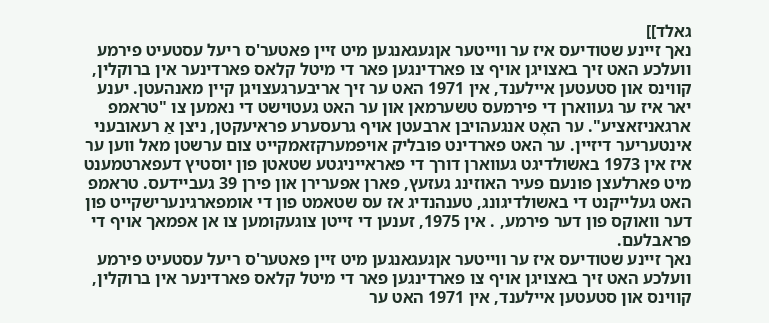גאלד]]
נאך זיינע שטודיעס איז ער ווייטער אןגעגאנגען מיט זיין פאטער'ס ריעל עסטעיט פירמע וועלכע האט זיך באצויגן אויף צו פארדינגען פאר די מיטל קלאס פארדינער אין ברוקלין, קווינס און סטעטען איילענד, אין 1971 האט ער זיך אריבערגעצויגן קיין מאנהעטן. יענע יאר איז ער געווארן די פירמעס טשערמאן און ער האט געטוישט די נאמען צו "טראמפ ארגאניזאציע". ער האָט אנגעהויבן ארבעטן אויף גרעסערע פראיעקטן, ניצן אַ רעאובעני אינטעריער דיזיין. ער האט פארדינט פובליק אויפמערקזאמקייט צום ערשטן מאל ווען ער איז אין 1973 באשולדיגט געווארן דורך די פאראייניגטע שטאטן פון יוסטיץ דעפארטמענט מיט פארלעצן פונעם פעיר האוזינג געזעץ, פארן אפערירן און פירן 39 געביידעס. טראמפ האט געלייקנט די באשולדיגונג, טענהנדיג אז עס שטאמט פון די אומפארגינערישקייט פון דער וואוקס פון דער פירמע, . אין 1975, זענען די זייטן צוגעקומען צו אן אפמאך אויף די פראבלעם.
נאך זיינע שטודיעס איז ער ווייטער אןגעגאנגען מיט זיין פאטער'ס ריעל עסטעיט פירמע וועלכע האט זיך באצויגן אויף צו פארדינגען פאר די מיטל קלאס פארדינער אין ברוקלין, קווינס און סטעטען איילענד, אין 1971 האט ער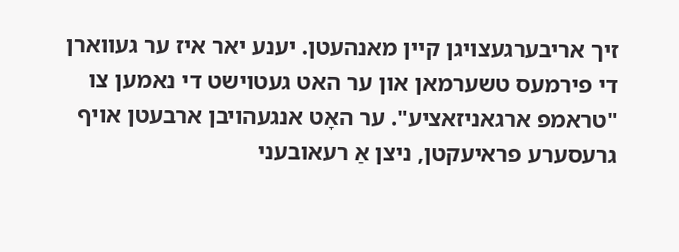זיך אריבערגעצויגן קיין מאנהעטן. יענע יאר איז ער געווארן די פירמעס טשערמאן און ער האט געטוישט די נאמען צו "טראמפ ארגאניזאציע". ער האָט אנגעהויבן ארבעטן אויף גרעסערע פראיעקטן, ניצן אַ רעאובעני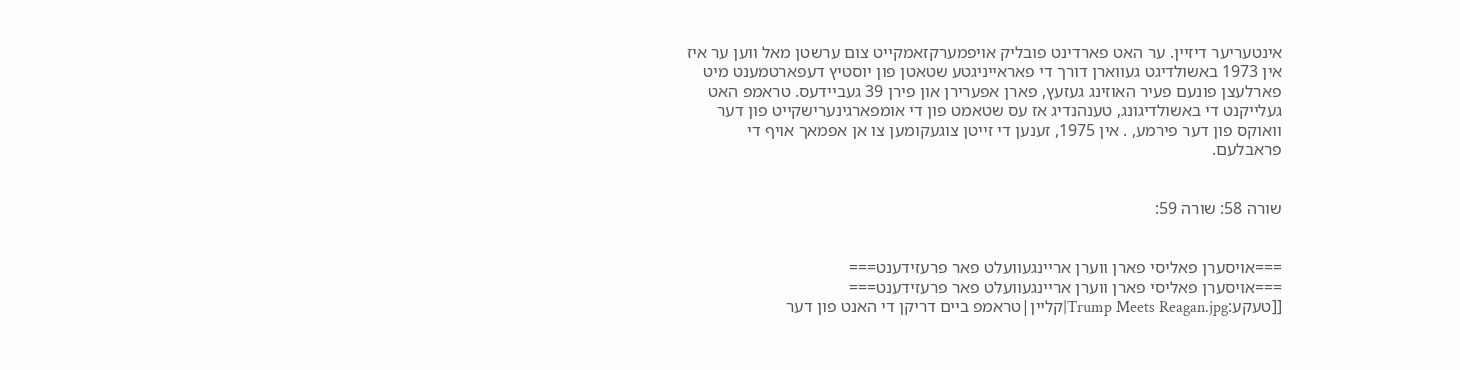אינטעריער דיזיין. ער האט פארדינט פובליק אויפמערקזאמקייט צום ערשטן מאל ווען ער איז אין 1973 באשולדיגט געווארן דורך די פאראייניגטע שטאטן פון יוסטיץ דעפארטמענט מיט פארלעצן פונעם פעיר האוזינג געזעץ, פארן אפערירן און פירן 39 געביידעס. טראמפ האט געלייקנט די באשולדיגונג, טענהנדיג אז עס שטאמט פון די אומפארגינערישקייט פון דער וואוקס פון דער פירמע, . אין 1975, זענען די זייטן צוגעקומען צו אן אפמאך אויף די פראבלעם.


שורה 58: שורה 59:


===אויסערן פאליסי פארן ווערן אריינגעוועלט פאר פרעזידענט===
===אויסערן פאליסי פארן ווערן אריינגעוועלט פאר פרעזידענט===
[[טעקע:Trump Meets Reagan.jpg|קליין|טראמפ ביים דריקן די האנט פון דער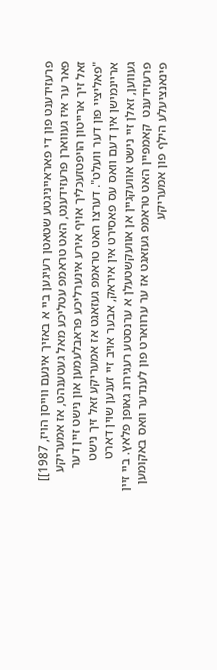פרעזידענט פון די פאראייניגטע שטאטן רעיגען ביי א באזיך אינעם ווייסן הויז, 1987]]
פאר ער איז געווארן פרעזידענט, האט טראמפ עטליכע מאל געטענהט, אז אמעריקע זאל זיך ארייטון הויפטזעכליך אויף אירע אינערליכע פראבלעמען און נישט זיין דער "פאליציי פון דער וועלט". דערצו האט טראמפ געזאגט אז אמעריקע זאל זיך נישט אריינמישן אין דעם וואס עס פאסירט אין איראק, אבער אויב זיי זענען שוין דארט געווען, זאלן זיי נישט אוועקגיין אן אוועקשטעלן א ערנסטע רעגירונ גאופן פלאץ. ביי זיין פרעזידענט  קאמפיין האט טראמפ געזאגט אז ער ערווארט פון לענדער וואס באקומען פינאנציעלע הילף פון אמעריקע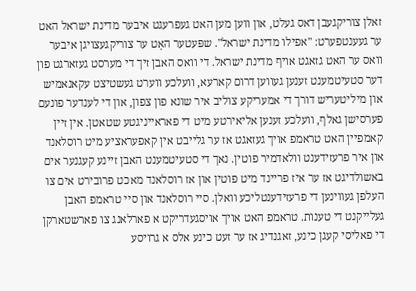זאלן צוריקגעבן דאס געלט, און ווען מען האט געפרעגט איבער מדינת ישראל האט ער געענטפערט: "אפילו מדינת ישראל". שפּעטער האָט ער צוריקגעצויגן איבער וואס ער האט גזאגט אויף מדינת ישראל. די וואס האבן זיך די מערסט געזארגט פון דער סטעיטמענט זענען געווען דרום קארעא, וועלכע ווערט געשטיצט עקאנאמיש און מיליטעריש דורך די אמעריקע צוליב איר שונא פון צפון, און די לענדער פונעם פערסישן גאלף, וועלכע זענען אליאירטע מיט די פאראייניגטע שטאטן. אין זיין קאמפיין האט טראמפ אויך געזאגט אז ער גלייבט אין קאפעראציע מיט רוסלאנד און איר פרעזידענט וולאדמיר פוטין. נאך די סטעיטמענט האבן זיינע קעגנער אים באשולדיגט אז ער איז פריינד מיט פוטין און אז רוסלאנד מאכט פרובירט אים צו העלפן געווינען די פרעזידענטליכע וואלן. סיי רוסלאנד און סיי טראמפ האבן געלייקנט די טענות. טראמפ האט אויך אויסגעדריקט א פארלאנג צו פארשטארקן די פאליסי קעגן כינע, זאגנדיג אז ער זעט כינע אלס א גרויסע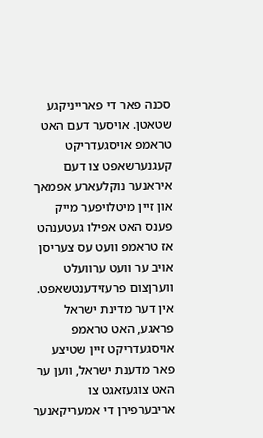סכנה פאר די פארייניקגע שטאטן. אויסער דעם האט טראמפ אויסגעדריקט קעגנערשאפט צו דעם איראנער נוקלעארע אפמאך און זיין מיטלויפער מייק פענס האט אפילו געטענהט אז טראמפ וועט עס צעריסן אויב ער וועט ערוועלט ווערןצום פרעזידענטשאפט. אין דער מדינת ישראל פראגע, האט טראמפ אויסגעדריקט זיין שטיצע פאר מדענת ישראל, ווען ער האט צוגעזאגט צו אריבערפירן די אמעריקאנער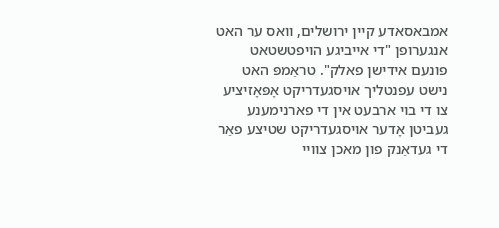אמבאסאדע קיין ירושלים, וואס ער האט אנגערופן "די אייביגע הויפטשטאט פונעם אידישן פאלק". טראַמפּ האט נישט עפנטליך אויסגעדריקט אָפּאָזיציע צו די בוי ארבעט אין די פארנימענע געביטן אָדער אויסגעדריקט שטיצע פאַר די געדאַנק פון מאכן צוויי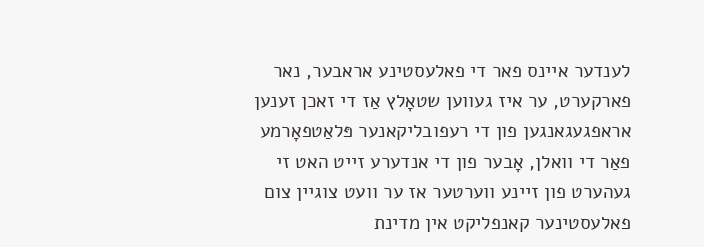לענדער איינס פאר די פאלעסטינע אראבער, נאר פארקערט, ער איז געווען שטאָלץ אַז די זאכן זענען אראפגעגאנגען פון די רעפובליקאנער פּלאַטפאָרמע פאַר די וואלן, אָבער פון די אנדערע זייט האט זי געהערט פון זיינע ווערטער אז ער וועט צוגיין צום  פאלעסטינער קאנפליקט אין מדינת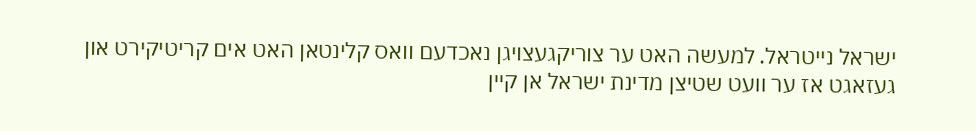ישראל נייטראל. למעשה האט ער צוריקגעצויגן נאכדעם וואס קלינטאן האט אים קריטיקירט און געזאגט אז ער וועט שטיצן מדינת ישראל אן קיין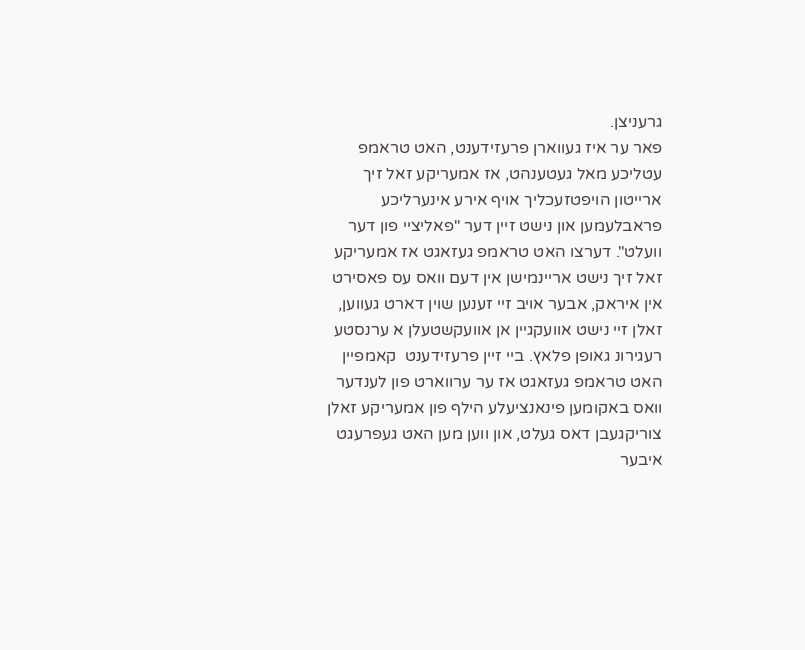גרעניצן.
פאר ער איז געווארן פרעזידענט, האט טראמפ עטליכע מאל געטענהט, אז אמעריקע זאל זיך ארייטון הויפטזעכליך אויף אירע אינערליכע פראבלעמען און נישט זיין דער "פאליציי פון דער וועלט". דערצו האט טראמפ געזאגט אז אמעריקע זאל זיך נישט אריינמישן אין דעם וואס עס פאסירט אין איראק, אבער אויב זיי זענען שוין דארט געווען, זאלן זיי נישט אוועקגיין אן אוועקשטעלן א ערנסטע רעגירונ גאופן פלאץ. ביי זיין פרעזידענט  קאמפיין האט טראמפ געזאגט אז ער ערווארט פון לענדער וואס באקומען פינאנציעלע הילף פון אמעריקע זאלן צוריקגעבן דאס געלט, און ווען מען האט געפרעגט איבער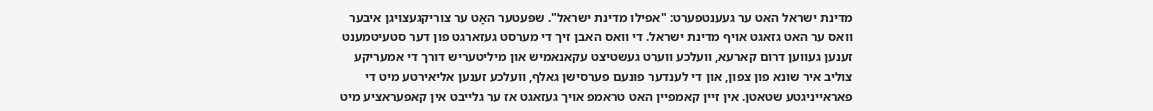מדינת ישראל האט ער געענטפערט: "אפילו מדינת ישראל". שפּעטער האָט ער צוריקגעצויגן איבער וואס ער האט גזאגט אויף מדינת ישראל. די וואס האבן זיך די מערסט געזארגט פון דער סטעיטמענט זענען געווען דרום קארעא, וועלכע ווערט געשטיצט עקאנאמיש און מיליטעריש דורך די אמעריקע צוליב איר שונא פון צפון, און די לענדער פונעם פערסישן גאלף, וועלכע זענען אליאירטע מיט די פאראייניגטע שטאטן. אין זיין קאמפיין האט טראמפ אויך געזאגט אז ער גלייבט אין קאפעראציע מיט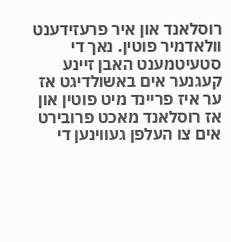רוסלאנד און איר פרעזידענט וולאדמיר פוטין. נאך די סטעיטמענט האבן זיינע קעגנער אים באשולדיגט אז ער איז פריינד מיט פוטין און אז רוסלאנד מאכט פרובירט אים צו העלפן געווינען די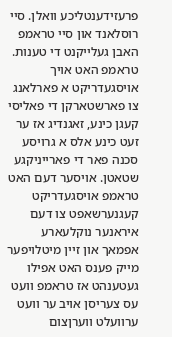פרעזידענטליכע וואלן. סיי רוסלאנד און סיי טראמפ האבן געלייקנט די טענות. טראמפ האט אויך אויסגעדריקט א פארלאנג צו פארשטארקן די פאליסי קעגן כינע, זאגנדיג אז ער זעט כינע אלס א גרויסע סכנה פאר די פארייניקגע שטאטן. אויסער דעם האט טראמפ אויסגעדריקט קעגנערשאפט צו דעם איראנער נוקלעארע אפמאך און זיין מיטלויפער מייק פענס האט אפילו געטענהט אז טראמפ וועט עס צעריסן אויב ער וועט ערוועלט ווערןצום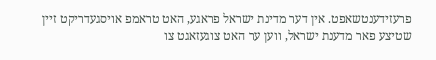פרעזידענטשאפט. אין דער מדינת ישראל פראגע, האט טראמפ אויסגעדריקט זיין שטיצע פאר מדענת ישראל, ווען ער האט צוגעזאגט צו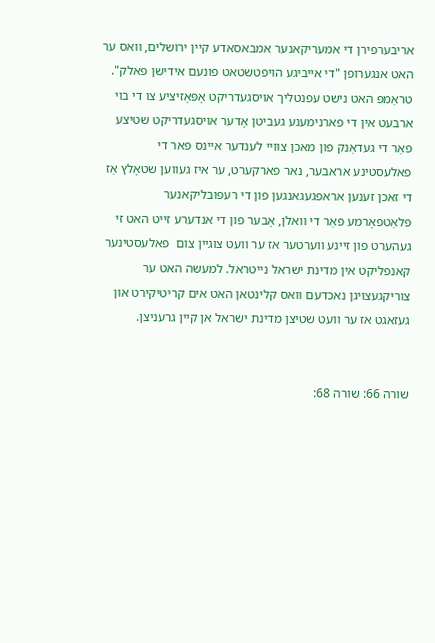אריבערפירן די אמעריקאנער אמבאסאדע קיין ירושלים, וואס ער האט אנגערופן "די אייביגע הויפטשטאט פונעם אידישן פאלק". טראַמפּ האט נישט עפנטליך אויסגעדריקט אָפּאָזיציע צו די בוי ארבעט אין די פארנימענע געביטן אָדער אויסגעדריקט שטיצע פאַר די געדאַנק פון מאכן צוויי לענדער איינס פאר די פאלעסטינע אראבער, נאר פארקערט, ער איז געווען שטאָלץ אַז די זאכן זענען אראפגעגאנגען פון די רעפובליקאנער פּלאַטפאָרמע פאַר די וואלן, אָבער פון די אנדערע זייט האט זי געהערט פון זיינע ווערטער אז ער וועט צוגיין צום  פאלעסטינער קאנפליקט אין מדינת ישראל נייטראל. למעשה האט ער צוריקגעצויגן נאכדעם וואס קלינטאן האט אים קריטיקירט און געזאגט אז ער וועט שטיצן מדינת ישראל אן קיין גרעניצן.


שורה 66: שורה 68: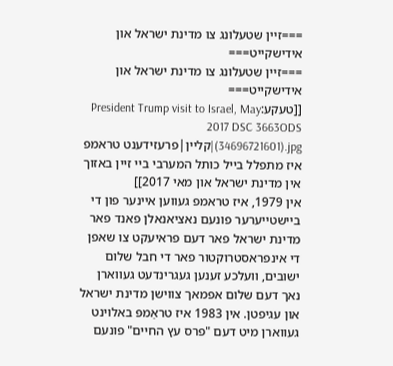===זײן שטעלונג צו מדינת ישראל און אידישקייט===
===זײן שטעלונג צו מדינת ישראל און אידישקייט===
[[טעקע:President Trump visit to Israel, May 2017 DSC 3663ODS (34696721601).jpg|קליין|פרעזידענט טראמפ איז מתפלל בייל כותל המערבי ביי זיין באזוך אין מדינת ישראל און מאי 2017]]
אין 1979, איז טראמפ געווען איינער פון די ביישטייערער פונעם נאציאנאלן פאנד פאר מדינת ישראל פאר דעם פראיעקט צו שאפן די אינפראסטרוקטור פאר די חבל שלום ישובים, וועלכע זענען געגרינדעט געווארן נאך דעם שלום אפמאך צווישן מדינת ישראל און עגיפטן. אין 1983 איז טראַמפּ באלוינט געווארן מיט דעם "פרס עץ החיים" פונעם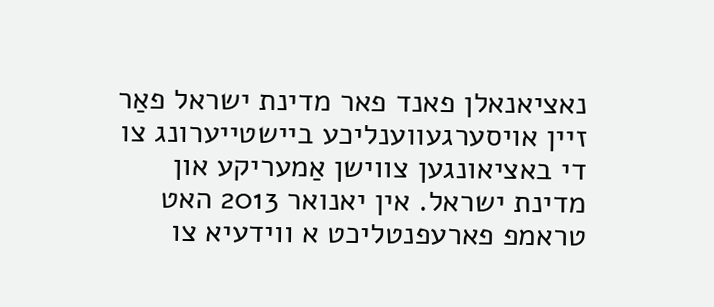נאציאנאלן פאנד פאר מדינת ישראל פאַר זיין אויסערגעווענליכע ביישטייערונג צו די באציאונגען צווישן אַמעריקע און מדינת ישראל. אין יאנואר 2013 האט טראמפ פארעפנטליכט א ווידעיא צו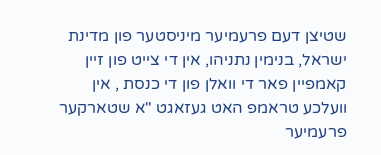שטיצן דעם פרעמיער מיניסטער פון מדינת ישראל, בנימין נתניהו, אין די צייט פון זיין קאמפיין פאר די וואלן פון די כנסת , אין וועלכע טראמפ האט געזאגט "א שטארקער פרעמיער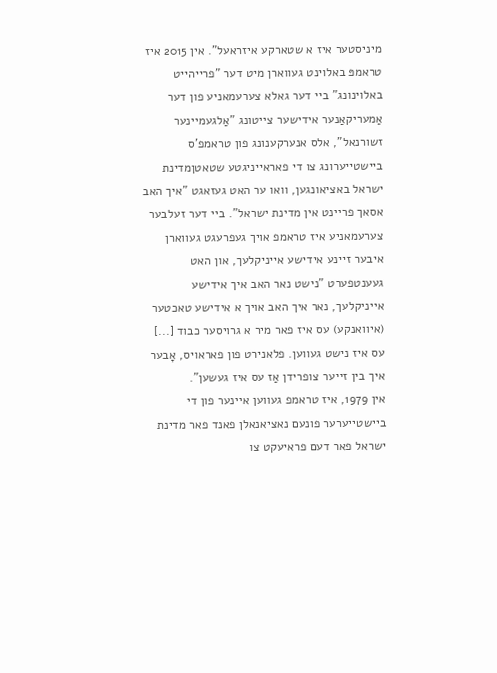מיניסטער איז א שטארקע איזראעל". אין 2015 איז טראמפּ באלוינט געווארן מיט דער "פרייהייט באלוינונג" ביי דער גאלא צערעמאניע פון דער אַמעריקאַנער אידישער צייטונג "אַלגעמיינער זשורנאל", אלס אנערקענונג פון טראמפ'ס ביישטייערונג צו די פאראייניגטע שטאטןמדינת ישראל באציאונגען, וואו ער האט געזאגט "איך האב אסאך פריינט אין מדינת ישראל". ביי דער זעלבער צערעמאניע איז טראמפ אויך געפרעגט געווארן איבער זיינע אידישע אייניקלעך, און האט געענטפערט "נישט נאר האב איך אידישע אייניקלעך, נאר איך האב אויך א אידישע טאכטער (איוואנקע) עס איז פאר מיר א גרויסער כבוד [...] עס איז נישט געווען. פלאנירט פון פאראויס, אָבער איך בין זייער צופרידן אַז עס איז געשען".
אין 1979, איז טראמפ געווען איינער פון די ביישטייערער פונעם נאציאנאלן פאנד פאר מדינת ישראל פאר דעם פראיעקט צו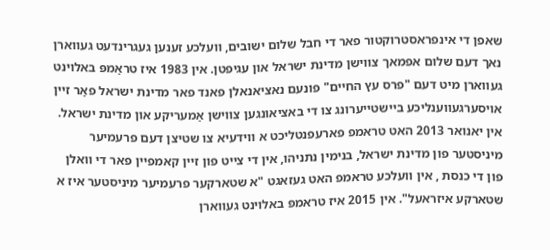שאפן די אינפראסטרוקטור פאר די חבל שלום ישובים, וועלכע זענען געגרינדעט געווארן נאך דעם שלום אפמאך צווישן מדינת ישראל און עגיפטן. אין 1983 איז טראַמפּ באלוינט געווארן מיט דעם "פרס עץ החיים" פונעם נאציאנאלן פאנד פאר מדינת ישראל פאַר זיין אויסערגעווענליכע ביישטייערונג צו די באציאונגען צווישן אַמעריקע און מדינת ישראל. אין יאנואר 2013 האט טראמפ פארעפנטליכט א ווידעיא צו שטיצן דעם פרעמיער מיניסטער פון מדינת ישראל, בנימין נתניהו, אין די צייט פון זיין קאמפיין פאר די וואלן פון די כנסת , אין וועלכע טראמפ האט געזאגט "א שטארקער פרעמיער מיניסטער איז א שטארקע איזראעל". אין 2015 איז טראמפּ באלוינט געווארן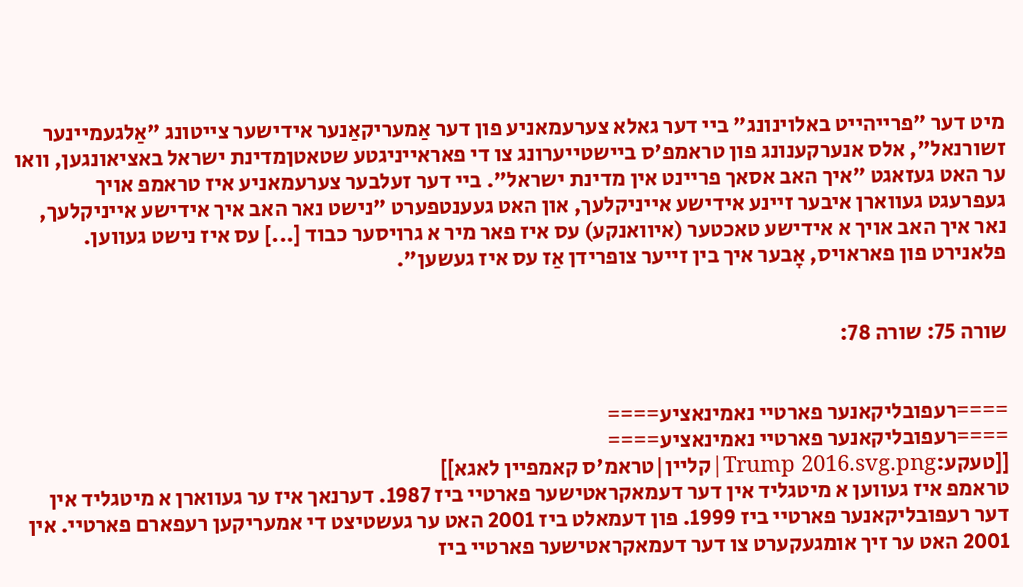מיט דער "פרייהייט באלוינונג" ביי דער גאלא צערעמאניע פון דער אַמעריקאַנער אידישער צייטונג "אַלגעמיינער זשורנאל", אלס אנערקענונג פון טראמפ'ס ביישטייערונג צו די פאראייניגטע שטאטןמדינת ישראל באציאונגען, וואו ער האט געזאגט "איך האב אסאך פריינט אין מדינת ישראל". ביי דער זעלבער צערעמאניע איז טראמפ אויך געפרעגט געווארן איבער זיינע אידישע אייניקלעך, און האט געענטפערט "נישט נאר האב איך אידישע אייניקלעך, נאר איך האב אויך א אידישע טאכטער (איוואנקע) עס איז פאר מיר א גרויסער כבוד [...] עס איז נישט געווען. פלאנירט פון פאראויס, אָבער איך בין זייער צופרידן אַז עס איז געשען".


שורה 75: שורה 78:


====רעפובליקאנער פארטיי נאמינאציע====
====רעפובליקאנער פארטיי נאמינאציע====
[[טעקע:Trump 2016.svg.png|קליין|טראמ'ס קאמפיין לאגא]]
טראמפ איז געווען א מיטגליד אין דער דעמאקראטישער פארטיי ביז 1987. דערנאך איז ער געווארן א מיטגליד אין דער רעפובליקאנער פארטיי ביז 1999. פון דעמאלט ביז 2001 האט ער געשטיצט די אמעריקען רעפארם פארטיי. אין 2001 האט ער זיך אומגעקערט צו דער דעמאקראטישער פארטיי ביז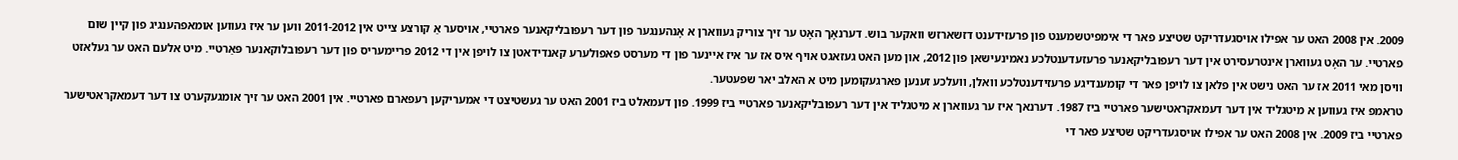2009. אין 2008 האט ער אפילו אויסגעדריקט שטיצע פאר די אימפיטשמענט פון פרעזידענט דזשארזש וואקער בוש. דערנאָך האָט ער זיך צוריק געווארן א אָנהענגער פון דער רעפובליקאנער פארטיי, אויסער אַ קורצע צייט אין 2011-2012 ווען ער איז געווען אומאפהענגיג פון קיין שום פארטיי. ער האָט געווארן אינטרעסירט אין דער רעפובליקאנער פרעזעדענטלכע נאמינעישאן פון 2012, און מען האט געזאגט אויף איס אז ער איז איינער פון די מערסט פאפולערע קאנדידאטן צו לויפן אין די 2012 פריימעריס פון דער רעפובלוקאנער פּאַרטיי. מיט אלעם האט ער געלאזט וויסן מאי 2011 אז ער האט נישט אין פלאן צו לויפן פאר די קומענדיגע פרעזידענטלכע וואלן, וועלכע זענען פארגעקומען מיט א האלב יאר שפעטער.
טראמפ איז געווען א מיטגליד אין דער דעמאקראטישער פארטיי ביז 1987. דערנאך איז ער געווארן א מיטגליד אין דער רעפובליקאנער פארטיי ביז 1999. פון דעמאלט ביז 2001 האט ער געשטיצט די אמעריקען רעפארם פארטיי. אין 2001 האט ער זיך אומגעקערט צו דער דעמאקראטישער פארטיי ביז 2009. אין 2008 האט ער אפילו אויסגעדריקט שטיצע פאר די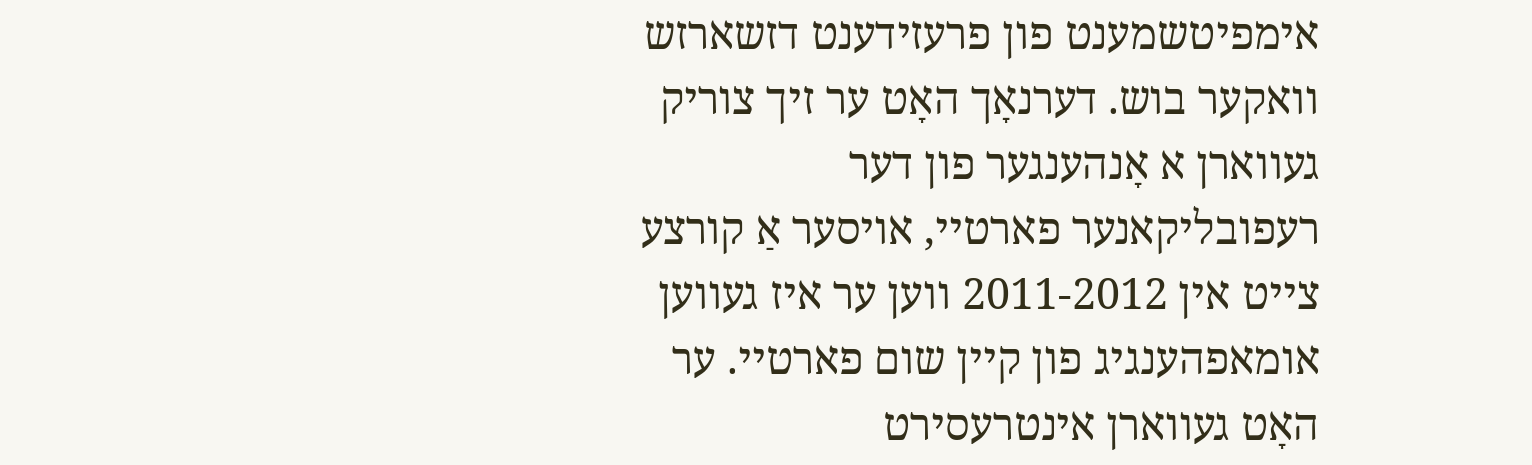אימפיטשמענט פון פרעזידענט דזשארזש וואקער בוש. דערנאָך האָט ער זיך צוריק געווארן א אָנהענגער פון דער רעפובליקאנער פארטיי, אויסער אַ קורצע צייט אין 2011-2012 ווען ער איז געווען אומאפהענגיג פון קיין שום פארטיי. ער האָט געווארן אינטרעסירט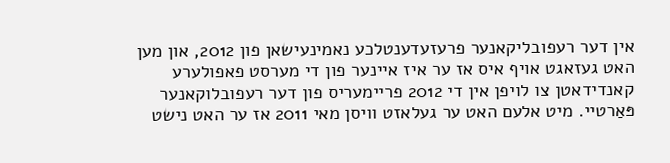אין דער רעפובליקאנער פרעזעדענטלכע נאמינעישאן פון 2012, און מען האט געזאגט אויף איס אז ער איז איינער פון די מערסט פאפולערע קאנדידאטן צו לויפן אין די 2012 פריימעריס פון דער רעפובלוקאנער פּאַרטיי. מיט אלעם האט ער געלאזט וויסן מאי 2011 אז ער האט נישט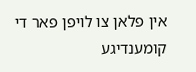אין פלאן צו לויפן פאר די קומענדיגע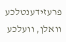פרעזידענטלכע וואלן, וועלכע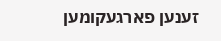זענען פארגעקומען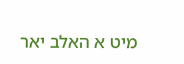מיט א האלב יאר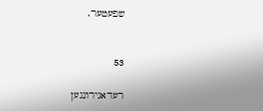שפעטער.


53

רעדאגירונגען